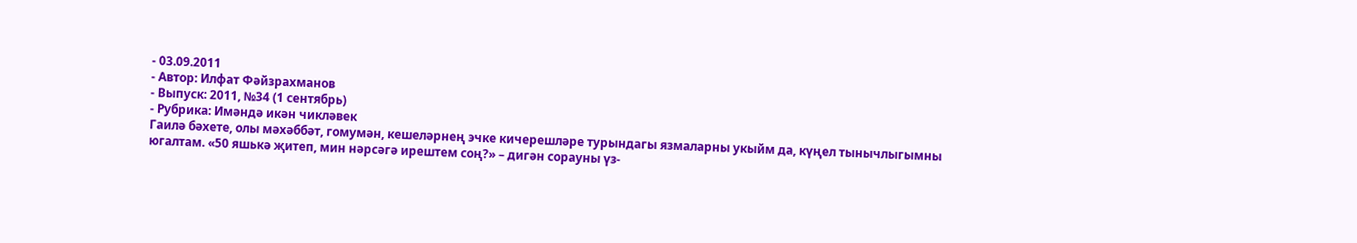- 03.09.2011
- Автор: Илфат Фәйзрахманов
- Выпуск: 2011, №34 (1 сентябрь)
- Рубрика: Имәндә икән чикләвек
Гаилә бәхете, олы мәхәббәт, гомумән, кешеләрнең эчке кичерешләре турындагы язмаларны укыйм да, күңел тынычлыгымны югалтам. «50 яшькә җитеп, мин нәрсәгә ирештем соң?» – дигән сорауны үз-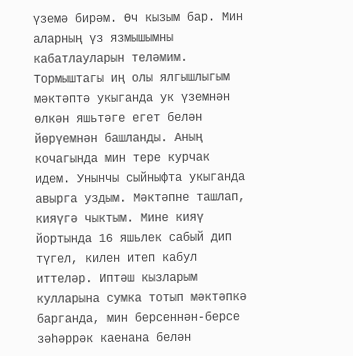үземә бирәм. Өч кызым бар. Мин аларның үз язмышымны кабатлауларын теләмим. Тормыштагы иң олы ялгышлыгым мәктәптә укыганда ук үземнән өлкән яшьтәге егет белән йөрүемнән башланды. Аның кочагында мин тере курчак идем. Унынчы сыйныфта укыганда авырга уздым. Мәктәпне ташлап, кияүгә чыктым. Мине кияү йортында 16 яшьлек сабый дип түгел, килен итеп кабул иттеләр. Иптәш кызларым кулларына сумка тотып мәктәпкә барганда, мин берсеннән-берсе зәһәррәк каенана белән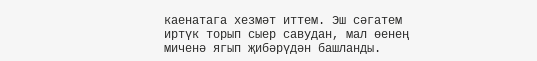каенатага хезмәт иттем. Эш сәгатем иртүк торып сыер савудан, мал өенең миченә ягып җибәрүдән башланды.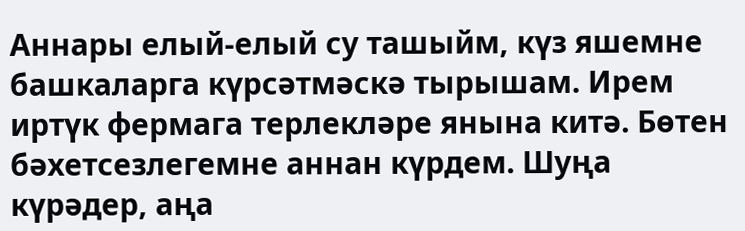Аннары елый-елый су ташыйм, күз яшемне башкаларга күрсәтмәскә тырышам. Ирем иртүк фермага терлекләре янына китә. Бөтен бәхетсезлегемне аннан күрдем. Шуңа күрәдер, аңа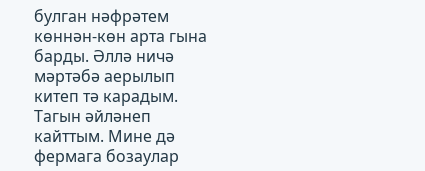булган нәфрәтем көннән-көн арта гына барды. Әллә ничә мәртәбә аерылып китеп тә карадым. Тагын әйләнеп кайттым. Мине дә фермага бозаулар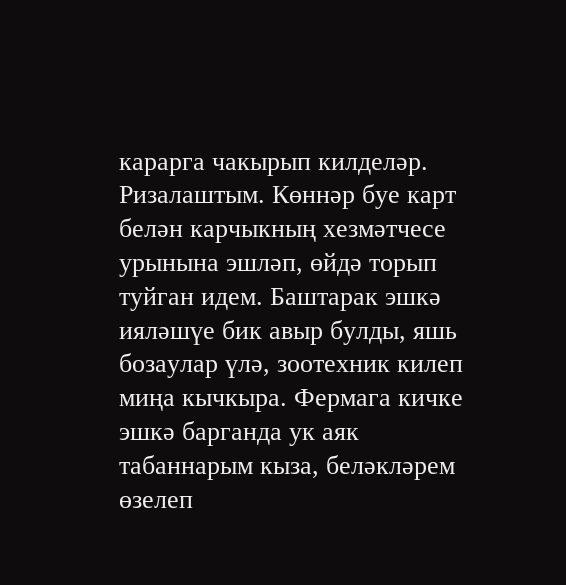карарга чакырып килделәр. Ризалаштым. Көннәр буе карт белән карчыкның хезмәтчесе урынына эшләп, өйдә торып туйган идем. Баштарак эшкә ияләшүе бик авыр булды, яшь бозаулар үлә, зоотехник килеп миңа кычкыра. Фермага кичке эшкә барганда ук аяк табаннарым кыза, беләкләрем өзелеп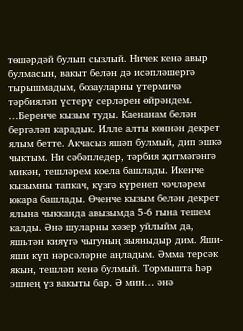төшәрдәй булып сызлый. Ничек кенә авыр булмасын, вакыт белән дә исәпләшергә тырышмадым, бозауларны үтермичә тәрбияләп үстерү серләрен өйрәндем.
…Беренче кызым туды. Каенанам белән бергәләп карадык. Илле алты көннән декрет ялым бетте. Акчасыз яшәп булмый, дип эшкә чыктым. Ни сәбәпледер, тәрбия җитмәгәнгә микән, тешләрем коела башлады. Икенче кызымны тапкач, күзгә күренеп чәчләрем юкара башлады. Өченче кызым белән декрет ялына чыкканда авызымда 5-6 гына тешем калды. Әнә шуларны хәзер уйлыйм да, яшьтән кияүгә чыгуның зыяныдыр дим. Яши-яши күп нәрсәләрне аңладым. Әмма терсәк якын, тешләп кенә булмый. Тормышта һәр эшнең үз вакыты бар. Ә мин… әнә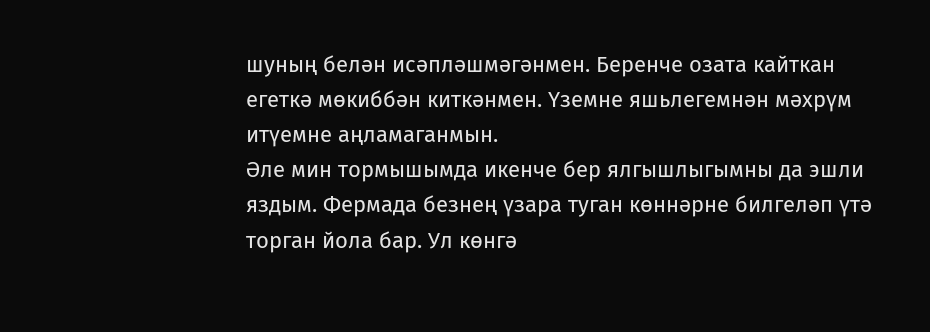шуның белән исәпләшмәгәнмен. Беренче озата кайткан егеткә мөкиббән киткәнмен. Үземне яшьлегемнән мәхрүм итүемне аңламаганмын.
Әле мин тормышымда икенче бер ялгышлыгымны да эшли яздым. Фермада безнең үзара туган көннәрне билгеләп үтә торган йола бар. Ул көнгә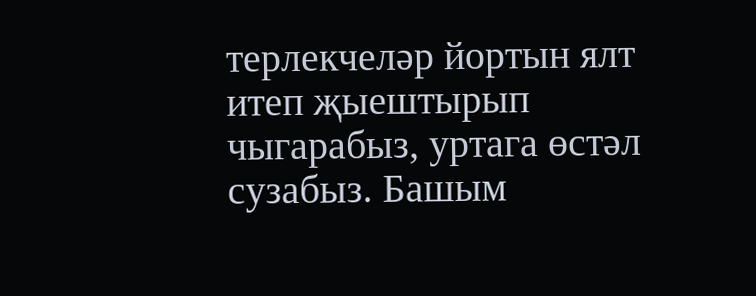терлекчеләр йортын ялт итеп җыештырып чыгарабыз, уртага өстәл сузабыз. Башым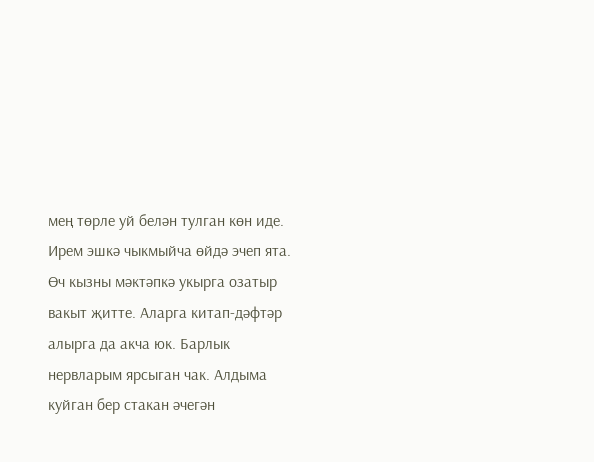мең төрле уй белән тулган көн иде. Ирем эшкә чыкмыйча өйдә эчеп ята. Өч кызны мәктәпкә укырга озатыр вакыт җитте. Аларга китап-дәфтәр алырга да акча юк. Барлык нервларым ярсыган чак. Алдыма куйган бер стакан әчегән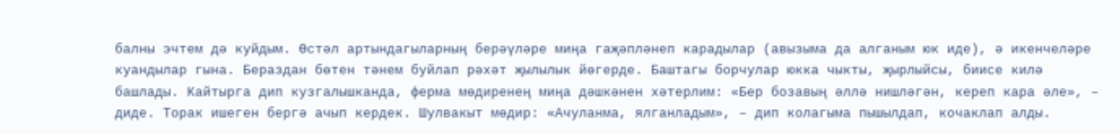балны эчтем дә куйдым. Өстәл артындагыларның берәүләре миңа гаҗәпләнеп карадылар (авызыма да алганым юк иде), ә икенчеләре куандылар гына. Бераздан бөтен тәнем буйлап рәхәт җылылык йөгерде. Баштагы борчулар юкка чыкты, җырлыйсы, биисе килә башлады. Кайтырга дип кузгалышканда, ферма мөдиренең миңа дәшкәнен хәтерлим: «Бер бозавың әллә нишләгән, кереп кара әле», – диде. Торак ишеген бергә ачып кердек. Шулвакыт мөдир: «Ачуланма, ялганладым», – дип колагыма пышылдап, кочаклап алды.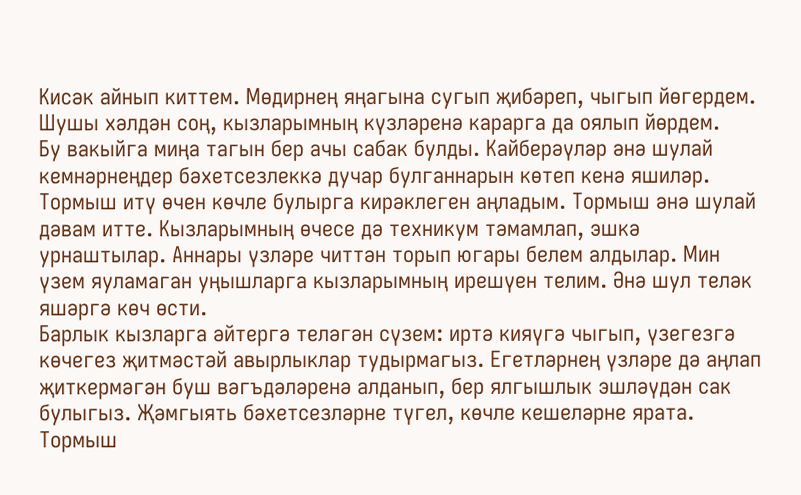Кисәк айнып киттем. Мөдирнең яңагына сугып җибәреп, чыгып йөгердем. Шушы хәлдән соң, кызларымның күзләренә карарга да оялып йөрдем.
Бу вакыйга миңа тагын бер ачы сабак булды. Кайберәүләр әнә шулай кемнәрнеңдер бәхетсезлеккә дучар булганнарын көтеп кенә яшиләр. Тормыш итү өчен көчле булырга кирәклеген аңладым. Тормыш әнә шулай дәвам итте. Кызларымның өчесе дә техникум тәмамлап, эшкә урнаштылар. Аннары үзләре читтән торып югары белем алдылар. Мин үзем яуламаган уңышларга кызларымның ирешүен телим. Әнә шул теләк яшәргә көч өсти.
Барлык кызларга әйтергә теләгән сүзем: иртә кияүгә чыгып, үзегезгә көчегез җитмәстәй авырлыклар тудырмагыз. Егетләрнең үзләре дә аңлап җиткермәгән буш вәгъдәләренә алданып, бер ялгышлык эшләүдән сак булыгыз. Җәмгыять бәхетсезләрне түгел, көчле кешеләрне ярата. Тормыш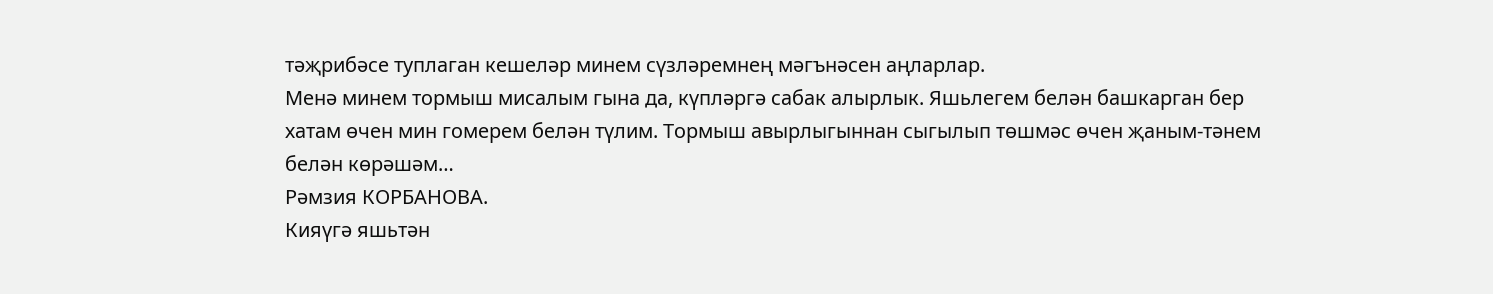тәҗрибәсе туплаган кешеләр минем сүзләремнең мәгънәсен аңларлар.
Менә минем тормыш мисалым гына да, күпләргә сабак алырлык. Яшьлегем белән башкарган бер хатам өчен мин гомерем белән түлим. Тормыш авырлыгыннан сыгылып төшмәс өчен җаным-тәнем белән көрәшәм…
Рәмзия КОРБАНОВА.
Кияүгә яшьтән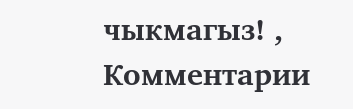чыкмагыз! ,
Комментарии